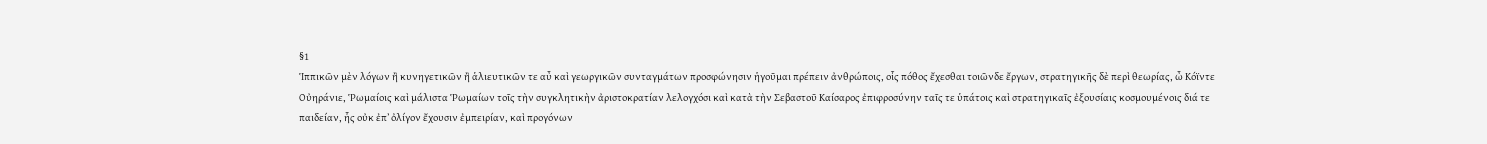§1
Ἱππικῶν μὲν λόγων ἢ κυνηγετικῶν ἢ ἁλιευτικῶν τε αὖ καὶ γεωργικῶν συνταγμάτων προσφώνησιν ἡγοῦμαι πρέπειν ἀνθρώποις, οἷς πόθος ἔχεσθαι τοιῶνδε ἔργων, στρατηγικῆς δὲ περὶ θεωρίας, ὦ Κόϊντε Οὐηράνιε, Ῥωμαίοις καὶ μάλιστα Ῥωμαίων τοῖς τὴν συγκλητικὴν ἀριστοκρατίαν λελογχόσι καὶ κατὰ τὴν Σεβαστοῦ Καίσαρος ἐπιφροσύνην ταῖς τε ὑπάτοις καὶ στρατηγικαῖς ἐξουσίαις κοσμουμένοις διά τε παιδείαν, ἧς οὐκ ἐπʼ ὀλίγον ἔχουσιν ἐμπειρίαν, καὶ προγόνων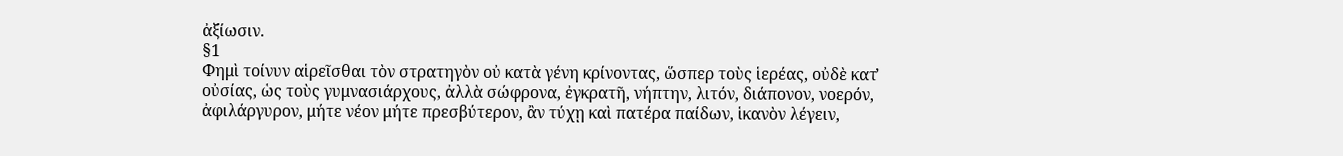ἀξίωσιν.
§1
Φημὶ τοίνυν αἱρεῖσθαι τὸν στρατηγὸν οὐ κατὰ γένη κρίνοντας, ὥσπερ τοὺς ἱερέας, οὐδὲ κατ̓ οὐσίας, ὡς τοὺς γυμνασιάρχους, ἀλλὰ σώφρονα, ἐγκρατῆ, νήπτην, λιτόν, διάπονον, νοερόν, ἀφιλάργυρον, μήτε νέον μήτε πρεσβύτερον, ἂν τύχῃ καὶ πατέρα παίδων, ἱκανὸν λέγειν,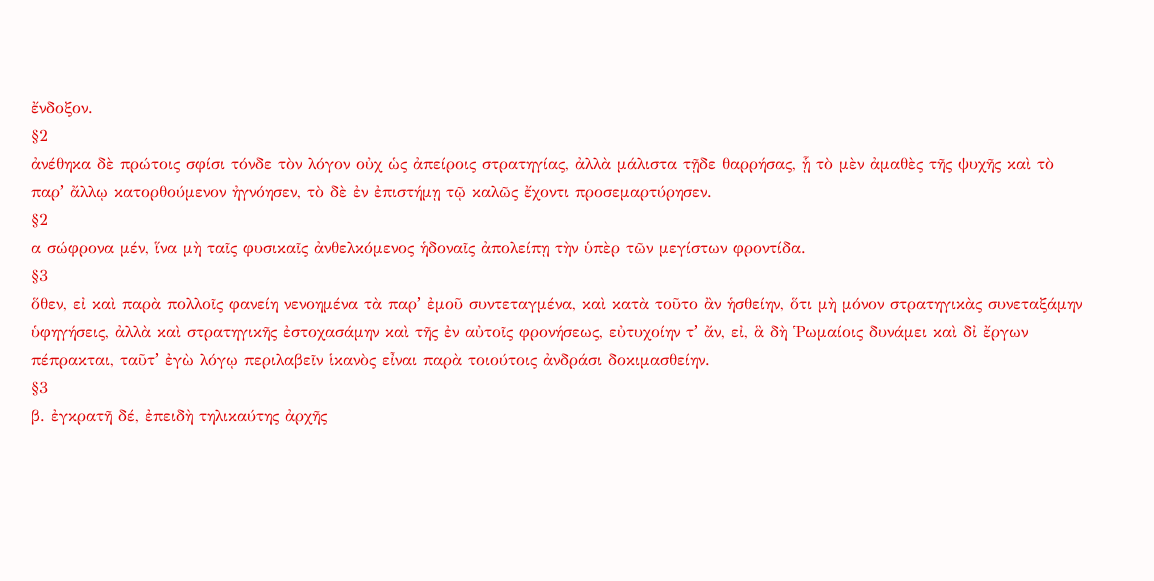ἔνδοξον.
§2
ἀνέθηκα δὲ πρώτοις σφίσι τόνδε τὸν λόγον οὐχ ὡς ἀπείροις στρατηγίας, ἀλλὰ μάλιστα τῇδε θαρρήσας, ᾗ τὸ μὲν ἀμαθὲς τῆς ψυχῆς καὶ τὸ παρʼ ἄλλῳ κατορθούμενον ἠγνόησεν, τὸ δὲ ἐν ἐπιστήμῃ τῷ καλῶς ἔχοντι προσεμαρτύρησεν.
§2
α σώφρονα μέν, ἵνα μὴ ταῖς φυσικαῖς ἀνθελκόμενος ἡδοναῖς ἀπολείπῃ τὴν ὑπὲρ τῶν μεγίστων φροντίδα.
§3
ὅθεν, εἰ καὶ παρὰ πολλοῖς φανείη νενοημένα τὰ παρʼ ἐμοῦ συντεταγμένα, καὶ κατὰ τοῦτο ἂν ἡσθείην, ὅτι μὴ μόνον στρατηγικὰς συνεταξάμην ὑφηγήσεις, ἀλλὰ καὶ στρατηγικῆς ἐστοχασάμην καὶ τῆς ἐν αὐτοῖς φρονήσεως, εὐτυχοίην τʼ ἄν, εἰ, ἃ δὴ Ῥωμαίοις δυνάμει καὶ δἰ ἔργων πέπρακται, ταῦτʼ ἐγὼ λόγῳ περιλαβεῖν ἱκανὸς εἶναι παρὰ τοιούτοις ἀνδράσι δοκιμασθείην.
§3
β. ἐγκρατῆ δέ, ἐπειδὴ τηλικαύτης ἀρχῆς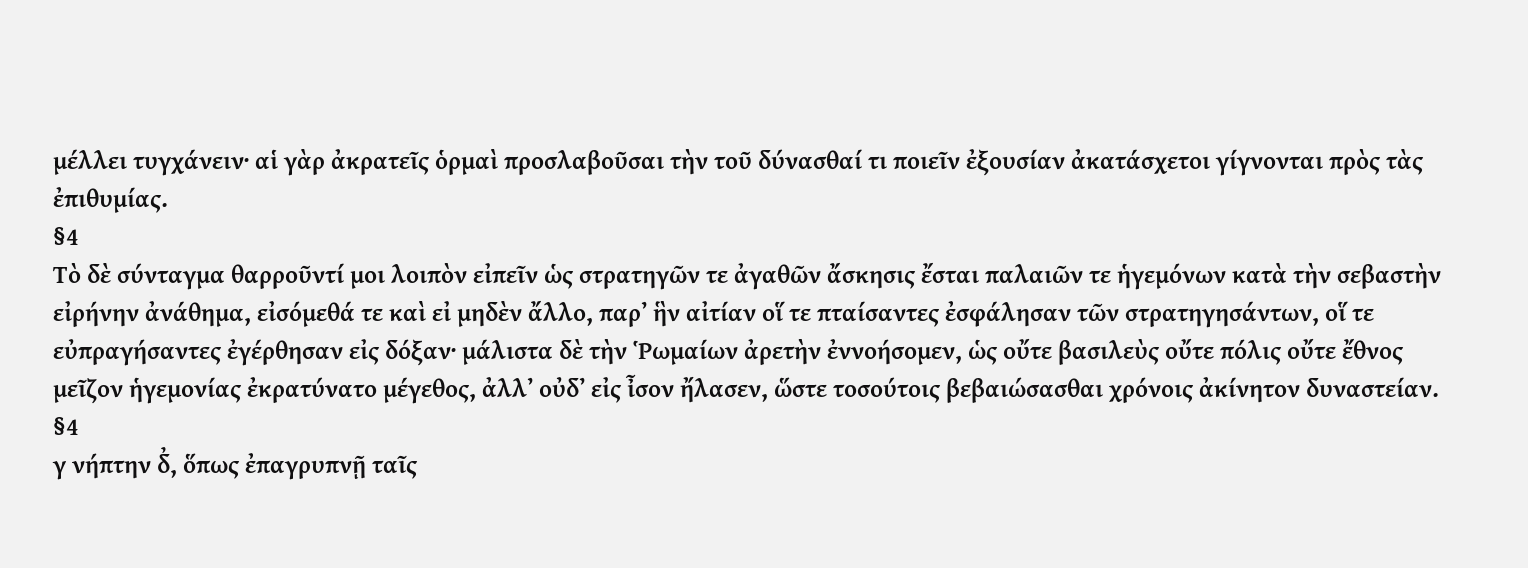μέλλει τυγχάνειν· αἱ γὰρ ἀκρατεῖς ὁρμαὶ προσλαβοῦσαι τὴν τοῦ δύνασθαί τι ποιεῖν ἐξουσίαν ἀκατάσχετοι γίγνονται πρὸς τὰς ἐπιθυμίας.
§4
Τὸ δὲ σύνταγμα θαρροῦντί μοι λοιπὸν εἰπεῖν ὡς στρατηγῶν τε ἀγαθῶν ἄσκησις ἔσται παλαιῶν τε ἡγεμόνων κατὰ τὴν σεβαστὴν εἰρήνην ἀνάθημα, εἰσόμεθά τε καὶ εἰ μηδὲν ἄλλο, παρʼ ἣν αἰτίαν οἵ τε πταίσαντες ἐσφάλησαν τῶν στρατηγησάντων, οἵ τε εὐπραγήσαντες ἐγέρθησαν εἰς δόξαν· μάλιστα δὲ τὴν Ῥωμαίων ἀρετὴν ἐννοήσομεν, ὡς οὔτε βασιλεὺς οὔτε πόλις οὔτε ἔθνος μεῖζον ἡγεμονίας ἐκρατύνατο μέγεθος, ἀλλʼ οὐδʼ εἰς ἶσον ἤλασεν, ὥστε τοσούτοις βεβαιώσασθαι χρόνοις ἀκίνητον δυναστείαν.
§4
γ νήπτην δ̓, ὅπως ἐπαγρυπνῇ ταῖς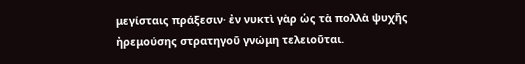μεγίσταις πράξεσιν· ἐν νυκτὶ γὰρ ὡς τὰ πολλὰ ψυχῆς ἠρεμούσης στρατηγοῦ γνώμη τελειοῦται.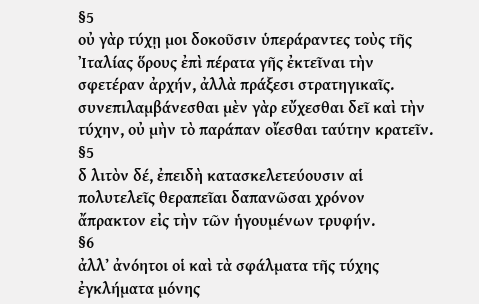§5
οὐ γὰρ τύχῃ μοι δοκοῦσιν ὑπεράραντες τοὺς τῆς Ἰταλίας ὅρους ἐπὶ πέρατα γῆς ἐκτεῖναι τὴν σφετέραν ἀρχήν, ἀλλὰ πράξεσι στρατηγικαῖς. συνεπιλαμβάνεσθαι μὲν γὰρ εὔχεσθαι δεῖ καὶ τὴν τύχην, οὐ μὴν τὸ παράπαν οἴεσθαι ταύτην κρατεῖν.
§5
δ λιτὸν δέ, ἐπειδὴ κατασκελετεύουσιν αἱ πολυτελεῖς θεραπεῖαι δαπανῶσαι χρόνον ἄπρακτον εἰς τὴν τῶν ἡγουμένων τρυφήν.
§6
ἀλλʼ ἀνόητοι οἱ καὶ τὰ σφάλματα τῆς τύχης ἐγκλήματα μόνης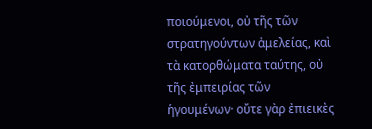ποιούμενοι, οὐ τῆς τῶν στρατηγούντων ἀμελείας, καὶ τὰ κατορθώματα ταύτης, οὐ τῆς ἐμπειρίας τῶν ἡγουμένων· οὔτε γὰρ ἐπιεικὲς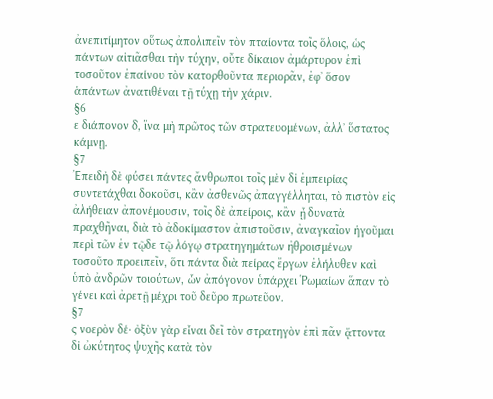ἀνεπιτίμητον οὕτως ἀπολιπεῖν τὸν πταίοντα τοῖς ὅλοις, ὡς πάντων αἰτιᾶσθαι τὴν τύχην, οὔτε δίκαιον ἀμάρτυρον ἐπὶ τοσοῦτον ἐπαίνου τὸν κατορθοῦντα περιορᾶν, ἐφʼ ὅσον ἁπάντων ἀνατιθέναι τῇ τύχῃ τὴν χάριν.
§6
ε διάπονον δ̓, ἵνα μὴ πρῶτος τῶν στρατευομένων, ἀλλʼ ὕστατος κάμνῃ.
§7
Ἐπειδὴ δὲ φύσει πάντες ἄνθρωποι τοῖς μὲν δἰ ἐμπειρίας συντετάχθαι δοκοῦσι, κἂν ἀσθενῶς ἀπαγγέλληται, τὸ πιστὸν εἰς ἀλήθειαν ἀπονέμουσιν, τοῖς δὲ ἀπείροις, κἂν ᾖ δυνατὰ πραχθῆναι, διὰ τὸ ἀδοκίμαστον ἀπιστοῦσιν, ἀναγκαῖον ἡγοῦμαι περὶ τῶν ἐν τῷδε τῷ λόγῳ στρατηγημάτων ἠθροισμένων τοσοῦτο προειπεῖν, ὅτι πάντα διὰ πείρας ἔργων ἐλήλυθεν καὶ ὑπὸ ἀνδρῶν τοιούτων, ὧν ἀπόγονον ὑπάρχει Ῥωμαίων ἅπαν τὸ γένει καὶ ἀρετῇ μέχρι τοῦ δεῦρο πρωτεῦον.
§7
ς νοερὸν δέ· ὀξὺν γὰρ εἶναι δεῖ τὸν στρατηγὸν ἐπὶ πᾶν ᾄττοντα δἰ ὠκύτητος ψυχῆς κατὰ τὸν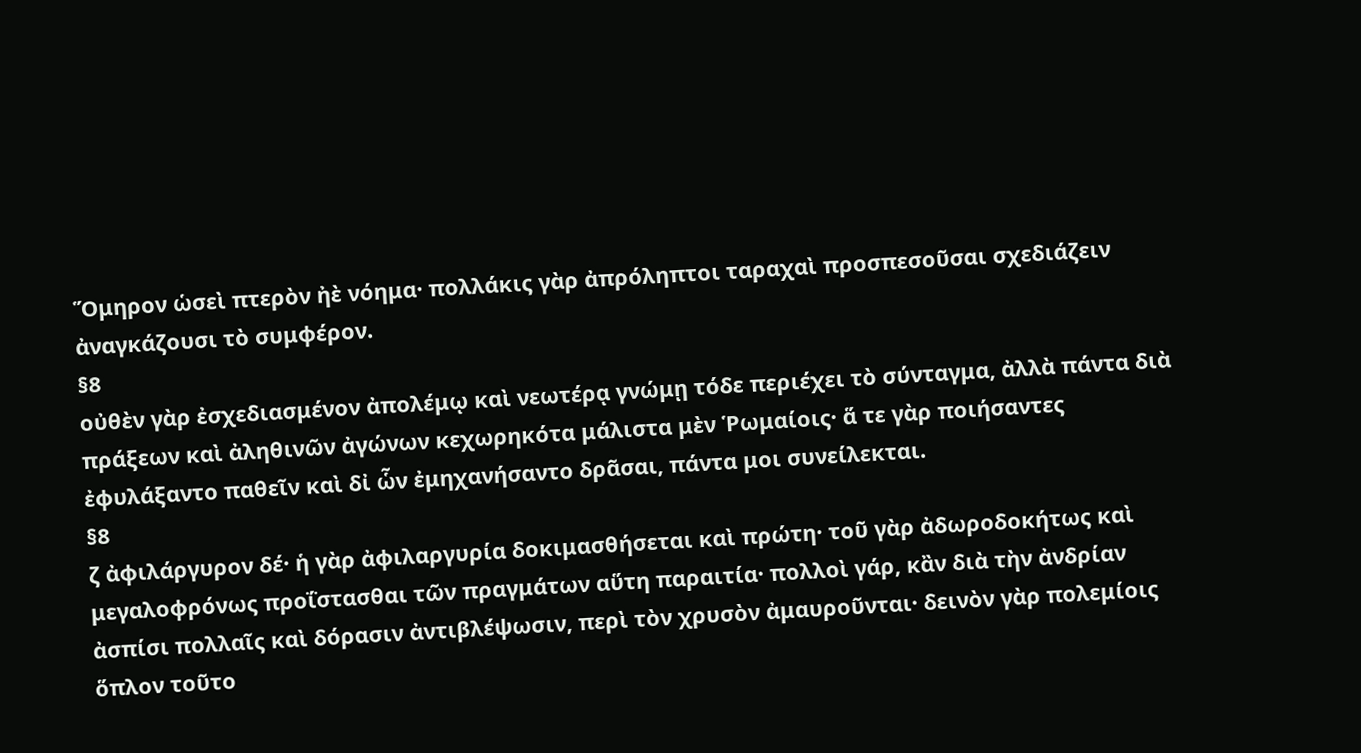Ὅμηρον ὡσεὶ πτερὸν ἠὲ νόημα· πολλάκις γὰρ ἀπρόληπτοι ταραχαὶ προσπεσοῦσαι σχεδιάζειν ἀναγκάζουσι τὸ συμφέρον.
§8
οὐθὲν γὰρ ἐσχεδιασμένον ἀπολέμῳ καὶ νεωτέρᾳ γνώμῃ τόδε περιέχει τὸ σύνταγμα, ἀλλὰ πάντα διὰ πράξεων καὶ ἀληθινῶν ἀγώνων κεχωρηκότα μάλιστα μὲν Ῥωμαίοις· ἅ τε γὰρ ποιήσαντες ἐφυλάξαντο παθεῖν καὶ δἰ ὧν ἐμηχανήσαντο δρᾶσαι, πάντα μοι συνείλεκται.
§8
ζ ἀφιλάργυρον δέ· ἡ γὰρ ἀφιλαργυρία δοκιμασθήσεται καὶ πρώτη· τοῦ γὰρ ἀδωροδοκήτως καὶ μεγαλοφρόνως προΐστασθαι τῶν πραγμάτων αὕτη παραιτία· πολλοὶ γάρ, κἂν διὰ τὴν ἀνδρίαν ἀσπίσι πολλαῖς καὶ δόρασιν ἀντιβλέψωσιν, περὶ τὸν χρυσὸν ἀμαυροῦνται· δεινὸν γὰρ πολεμίοις ὅπλον τοῦτο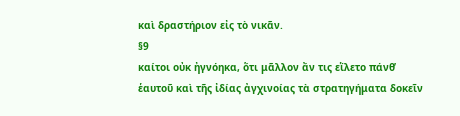καὶ δραστήριον εἰς τὸ νικᾶν.
§9
καίτοι οὐκ ἠγνόηκα, ὅτι μᾶλλον ἄν τις εἵλετο πάνθ̓ ἑαυτοῦ καὶ τῆς ἰδίας ἀγχινοίας τὰ στρατηγήματα δοκεῖν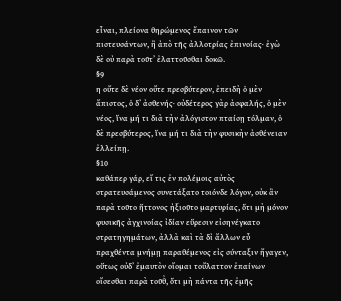εἶναι, πλείονα θηρώμενος ἔπαινον τῶν πιστευσάντων, ἢ ἀπὸ τῆς ἀλλοτρίας ἐπινοίας· ἐγὼ δὲ οὐ παρὰ τοῦτʼ ἐλαττοῦσθαι δοκῶ.
§9
η οὔτε δὲ νέον οὔτε πρεσβύτερον, ἐπειδὴ ὁ μὲν ἄπιστος, ὁ δʼ ἀσθενής· οὐδέτερος γὰρ ἀσφαλής, ὁ μὲν νέος, ἵνα μή τι διὰ τὴν ἀλόγιστον πταίσῃ τόλμαν, ὁ δὲ πρεσβύτερος, ἵνα μή τι διὰ τὴν φυσικὴν ἀσθένειαν ἐλλείπῃ.
§10
καθάπερ γάρ, εἴ τις ἐν πολέμοις αὐτὸς στρατευσάμενος συνετάξατο τοιόνδε λόγον, οὐκ ἂν παρὰ τοῦτο ἥττονος ἠξιοῦτο μαρτυρίας, ὅτι μὴ μόνον φυσικῆς ἀγχινοίας ἰδίαν εὕρεσιν εἰσηνέγκατο στρατηγημάτων, ἀλλὰ καὶ τὰ δἰ ἄλλων εὖ πραχθέντα μνήμῃ παραθέμενος εἰς σύνταξιν ἤγαγεν, οὕτως οὐδʼ ἐμαυτὸν οἴομαι τοὔλαττον ἐπαίνων οἴσεσθαι παρὰ τοῦθ̓, ὅτι μὴ πάντα τῆς ἐμῆς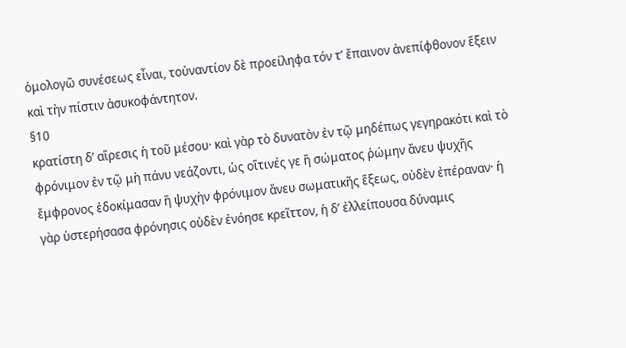ὁμολογῶ συνέσεως εἶναι, τοὐναντίον δὲ προείληφα τόν τʼ ἔπαινον ἀνεπίφθονον ἕξειν καὶ τὴν πίστιν ἀσυκοφάντητον.
§10
κρατίστη δʼ αἵρεσις ἡ τοῦ μέσου· καὶ γὰρ τὸ δυνατὸν ἐν τῷ μηδέπως γεγηρακότι καὶ τὸ φρόνιμον ἐν τῷ μὴ πάνυ νεάζοντι, ὡς οἵτινές γε ἢ σώματος ῥώμην ἄνευ ψυχῆς ἔμφρονος ἐδοκίμασαν ἢ ψυχὴν φρόνιμον ἄνευ σωματικῆς ἕξεως, οὐδὲν ἐπέραναν· ἡ γὰρ ὑστερήσασα φρόνησις οὐδὲν ἐνόησε κρεῖττον, ἡ δʼ ἐλλείπουσα δύναμις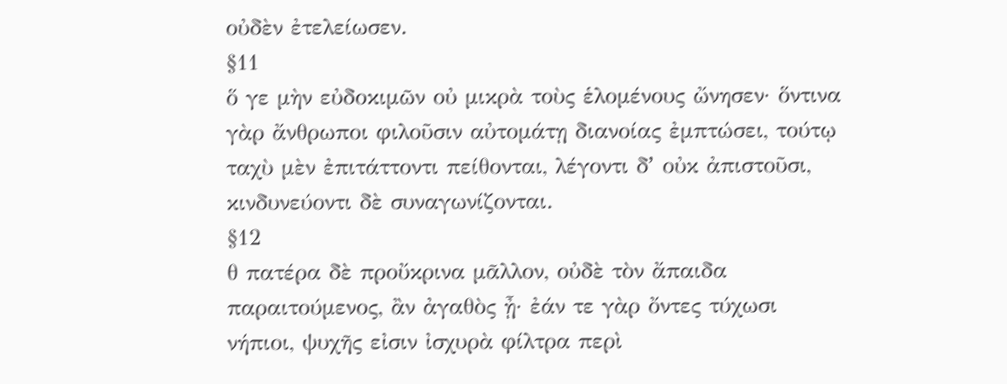οὐδὲν ἐτελείωσεν.
§11
ὅ γε μὴν εὐδοκιμῶν οὐ μικρὰ τοὺς ἑλομένους ὤνησεν· ὅντινα γὰρ ἄνθρωποι φιλοῦσιν αὐτομάτῃ διανοίας ἐμπτώσει, τούτῳ ταχὺ μὲν ἐπιτάττοντι πείθονται, λέγοντι δʼ οὐκ ἀπιστοῦσι, κινδυνεύοντι δὲ συναγωνίζονται.
§12
θ πατέρα δὲ προὔκρινα μᾶλλον, οὐδὲ τὸν ἄπαιδα παραιτούμενος, ἂν ἀγαθὸς ᾖ· ἐάν τε γὰρ ὄντες τύχωσι νήπιοι, ψυχῆς εἰσιν ἰσχυρὰ φίλτρα περὶ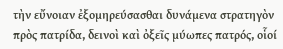τὴν εὔνοιαν ἐξομηρεύσασθαι δυνάμενα στρατηγὸν πρὸς πατρίδα, δεινοὶ καὶ ὀξεῖς μύωπες πατρός, οἷοί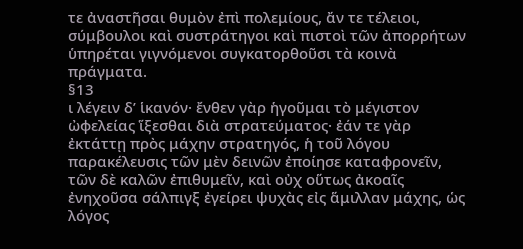τε ἀναστῆσαι θυμὸν ἐπὶ πολεμίους, ἄν τε τέλειοι, σύμβουλοι καὶ συστράτηγοι καὶ πιστοὶ τῶν ἀπορρήτων ὑπηρέται γιγνόμενοι συγκατορθοῦσι τὰ κοινὰ πράγματα.
§13
ι λέγειν δʼ ἱκανόν· ἔνθεν γὰρ ἡγοῦμαι τὸ μέγιστον ὠφελείας ἵξεσθαι διὰ στρατεύματος· ἐάν τε γὰρ ἐκτάττῃ πρὸς μάχην στρατηγός, ἡ τοῦ λόγου παρακέλευσις τῶν μὲν δεινῶν ἐποίησε καταφρονεῖν, τῶν δὲ καλῶν ἐπιθυμεῖν, καὶ οὐχ οὕτως ἀκοαῖς ἐνηχοῦσα σάλπιγξ ἐγείρει ψυχὰς εἰς ἅμιλλαν μάχης, ὡς λόγος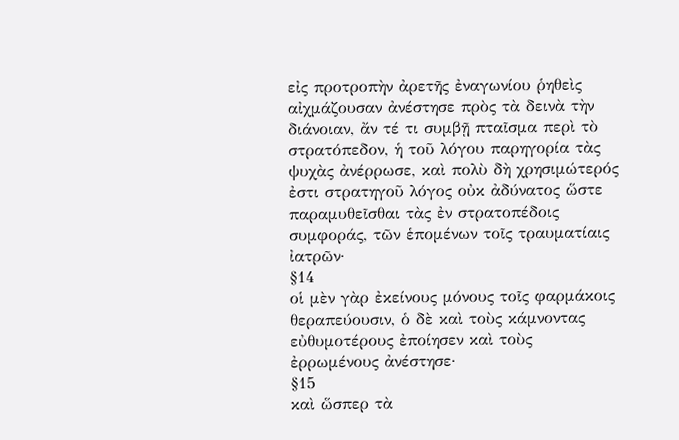εἰς προτροπὴν ἀρετῆς ἐναγωνίου ῥηθεὶς αἰχμάζουσαν ἀνέστησε πρὸς τὰ δεινὰ τὴν διάνοιαν, ἄν τέ τι συμβῇ πταῖσμα περὶ τὸ στρατόπεδον, ἡ τοῦ λόγου παρηγορία τὰς ψυχὰς ἀνέρρωσε, καὶ πολὺ δὴ χρησιμώτερός ἐστι στρατηγοῦ λόγος οὐκ ἀδύνατος ὥστε παραμυθεῖσθαι τὰς ἐν στρατοπέδοις συμφοράς, τῶν ἑπομένων τοῖς τραυματίαις ἰατρῶν·
§14
οἱ μὲν γὰρ ἐκείνους μόνους τοῖς φαρμάκοις θεραπεύουσιν, ὁ δὲ καὶ τοὺς κάμνοντας εὐθυμοτέρους ἐποίησεν καὶ τοὺς ἐρρωμένους ἀνέστησε·
§15
καὶ ὥσπερ τὰ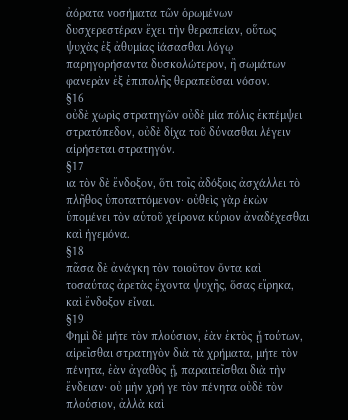ἀόρατα νοσήματα τῶν ὁρωμένων δυσχερεστέραν ἔχει τὴν θεραπείαν, οὕτως ψυχὰς ἐξ ἀθυμίας ἰάσασθαι λόγῳ παρηγορήσαντα δυσκολώτερον, ἢ σωμάτων φανερὰν ἐξ ἐπιπολῆς θεραπεῦσαι νόσον.
§16
οὐδὲ χωρὶς στρατηγῶν οὐδὲ μία πόλις ἐκπέμψει στρατόπεδον, οὐδὲ δίχα τοῦ δύνασθαι λέγειν αἱρήσεται στρατηγόν.
§17
ια τὸν δὲ ἔνδοξον, ὅτι τοῖς ἀδόξοις ἀσχάλλει τὸ πλῆθος ὑποταττόμενον· οὐθεὶς γὰρ ἑκὼν ὑπομένει τὸν αὑτοῦ χείρονα κύριον ἀναδέχεσθαι καὶ ἡγεμόνα.
§18
πᾶσα δὲ ἀνάγκη τὸν τοιοῦτον ὄντα καὶ τοσαύτας ἀρετὰς ἔχοντα ψυχῆς, ὅσας εἴρηκα, καὶ ἔνδοξον εἶναι.
§19
Φημὶ δὲ μήτε τὸν πλούσιον, ἐὰν ἐκτὸς ᾖ τούτων, αἱρεῖσθαι στρατηγὸν διὰ τὰ χρήματα, μήτε τὸν πένητα, ἐὰν ἀγαθὸς ᾖ, παραιτεῖσθαι διὰ τὴν ἔνδειαν· οὐ μὴν χρή γε τὸν πένητα οὐδὲ τὸν πλούσιον, ἀλλὰ καὶ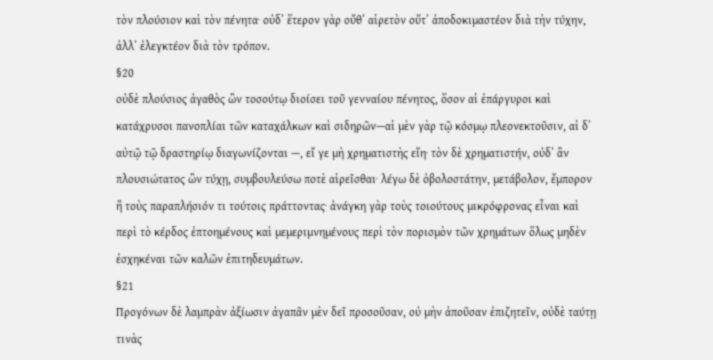τὸν πλούσιον καὶ τὸν πένητα· οὐδʼ ἕτερον γὰρ οὔθʼ αἱρετὸν οὔτʼ ἀποδοκιμαστέον διὰ τὴν τύχην, ἀλλʼ ἐλεγκτέον διὰ τὸν τρόπον.
§20
οὐδὲ πλούσιος ἀγαθὸς ὢν τοσούτῳ διοίσει τοῦ γενναίου πένητος, ὅσον αἱ ἐπάργυροι καὶ κατάχρυσοι πανοπλίαι τῶν καταχάλκων καὶ σιδηρῶν—αἱ μὲν γὰρ τῷ κόσμῳ πλεονεκτοῦσιν, αἱ δʼ αὐτῷ τῷ δραστηρίῳ διαγωνίζονται —, εἴ γε μὴ χρηματιστὴς εἴη· τὸν δὲ χρηματιστήν, οὐδʼ ἂν πλουσιώτατος ὢν τύχῃ, συμβουλεύσω ποτὲ αἱρεῖσθαι· λέγω δὲ ὀβολοστάτην, μετάβολον, ἔμπορον ἢ τοὺς παραπλήσιόν τι τούτοις πράττοντας· ἀνάγκη γὰρ τοὺς τοιούτους μικρόφρονας εἶναι καὶ περὶ τὸ κέρδος ἐπτοημένους καὶ μεμεριμνημένους περὶ τὸν πορισμὸν τῶν χρημάτων ὅλως μηδὲν ἐσχηκέναι τῶν καλῶν ἐπιτηδευμάτων.
§21
Προγόνων δὲ λαμπρὰν ἀξίωσιν ἀγαπᾶν μὲν δεῖ προσοῦσαν, οὐ μὴν ἀποῦσαν ἐπιζητεῖν, οὐδὲ ταύτῃ τινὰς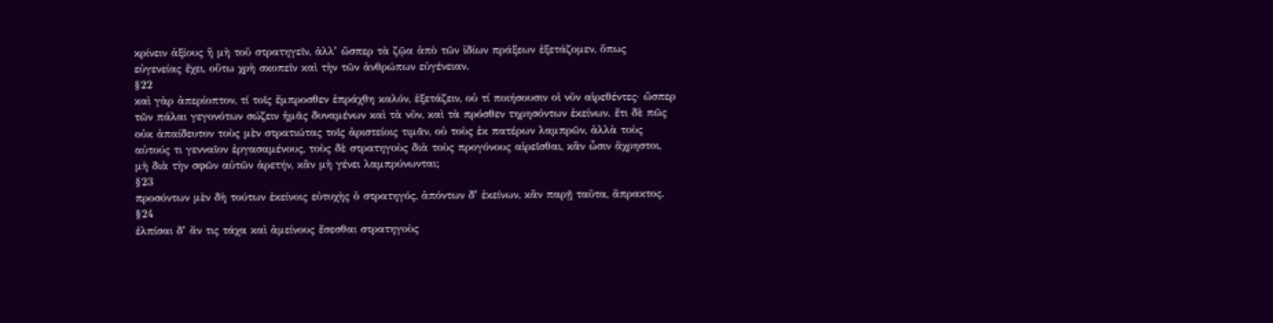κρίνειν ἀξίους ἢ μὴ τοῦ στρατηγεῖν, ἀλλʼ ὥσπερ τὰ ζῷα ἀπὸ τῶν ἰδίων πράξεων ἐξετάζομεν, ὅπως εὐγενείας ἔχει, οὕτω χρὴ σκοπεῖν καὶ τὴν τῶν ἀνθρώπων εὐγένειαν.
§22
καὶ γὰρ ἀπερίοπτον, τί τοῖς ἔμπροσθεν ἐπράχθη καλόν, ἐξετάζειν, οὐ τί ποιήσουσιν οἱ νῦν αἱρεθέντες· ὥσπερ τῶν πάλαι γεγονότων σώζειν ἡμᾶς δυναμένων καὶ τὰ νῦν, καὶ τὰ πρόσθεν τηρησόντων ἐκείνων. ἔτι δὲ πῶς οὐκ ἀπαίδευτον τοὺς μὲν στρατιώτας τοῖς ἀριστείοις τιμᾶν, οὐ τοὺς ἐκ πατέρων λαμπρῶν, ἀλλὰ τοὺς αὐτούς τι γενναῖον ἐργασαμένους, τοὺς δὲ στρατηγοὺς διὰ τοὺς προγόνους αἱρεῖσθαι, κἂν ὦσιν ἄχρηστοι, μὴ διὰ τὴν σφῶν αὐτῶν ἀρετήν, κἂν μὴ γένει λαμπρύνωνται;
§23
προσόντων μὲν δὴ τούτων ἐκείνοις εὐτυχὴς ὁ στρατηγός, ἀπόντων δʼ ἐκείνων, κἂν παρῇ ταῦτα, ἄπρακτος.
§24
ἐλπίσαι δʼ ἄν τις τάχα καὶ ἀμείνους ἔσεσθαι στρατηγοὺς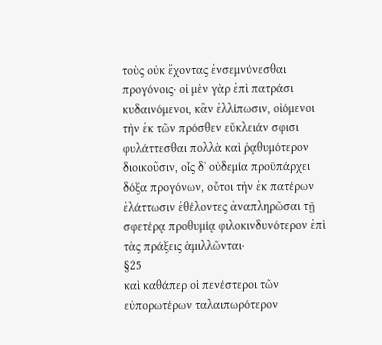τοὺς οὐκ ἔχοντας ἐνσεμνύνεσθαι προγόνοις· οἱ μὲν γὰρ ἐπὶ πατράσι κυδαινόμενοι, κἂν ἐλλίπωσιν, οἰόμενοι τὴν ἐκ τῶν πρόσθεν εὔκλειάν σφισι φυλάττεσθαι πολλὰ καὶ ῥᾳθυμότερον διοικοῦσιν, οἷς δʼ οὐδεμία προϋπάρχει δόξα προγόνων, οὗτοι τὴν ἐκ πατέρων ἐλάττωσιν ἐθέλοντες ἀναπληρῶσαι τῇ σφετέρᾳ προθυμίᾳ φιλοκινδυνότερον ἐπὶ τὰς πράξεις ἁμιλλῶνται·
§25
καὶ καθάπερ οἱ πενέστεροι τῶν εὐπορωτέρων ταλαιπωρότερον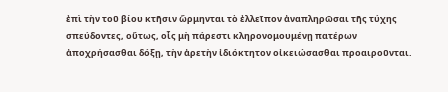ἐπὶ τὴν τοῦ βίου κτῆσιν ὥρμηνται τὸ ἐλλεῖπον ἀναπληρῶσαι τῆς τύχης σπεύδοντες, οὕτως, οἷς μὴ πάρεστι κληρονομουμένῃ πατέρων ἀποχρήσασθαι δόξῃ, τὴν ἀρετὴν ἰδιόκτητον οἰκειώσασθαι προαιροῦνται.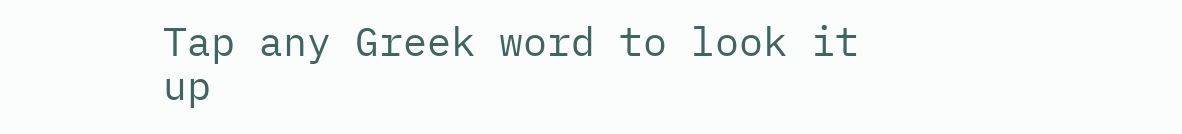Tap any Greek word to look it up